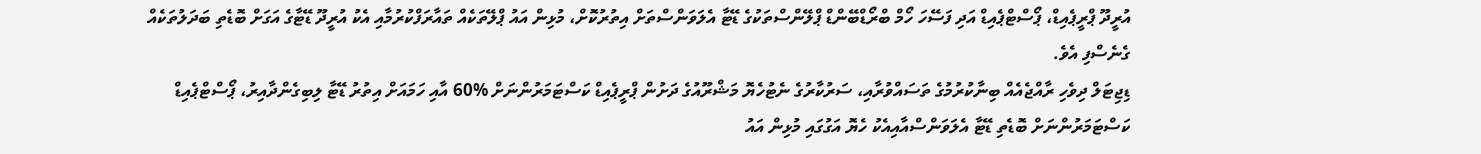އުރީދޫ ޕްރީޕެއިޑް، ޕޯސްޓްޕެއިޑް އަދި ފަސޭހަ ހޯމް ބްރޯޑްބޭންޑް ޕްލޭންސްތަކުގެ ޑޭޓާ އެލަވަންސްތަށް އިތުރުކޮށް، މުޅިން އައު ޕްލޭތަކެއް ތައާރަފްކުރުމާއި އެކު އުރީދޫ ޑޭޓާގެ އަގަށް ބޮޑެތި ބަދަލުތަކެއް ގެނެސްފި އެވެ.
ޑިޖިޓަލް ދިވެހި ރާއްޖެއެއް ބިނާކުރުމުގެ ތަސައްވުރާއި، ސަރުކާރުގެ ނެޓުހެޔޮ މަޝްރޫއުގެ ދަށުން ޕްރީޕެއިޑް ކަސްޓަމަރުންނަށް %60 އާއި ހަމައަށް އިތުރު ޑޭޓާ ލިބިގެންދާއިރު، ޕޯސްޓްޕެއިޑް ކަސްޓަމަރުންނަށް ބޮޑެތި ޑޭޓާ އެލަވަންސްއާއިއެކު ހެޔޮ އަގުގައި މުޅިން އައު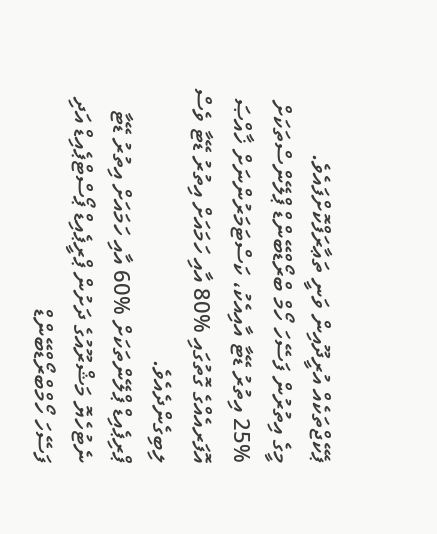ޕެކޭޖްތަކެއް އުރީދޫއިން ވަނީ ތަޢާރަފްކޮށްފައެވެ.
މީގެ އިތުރުން ފަސޭހަ ހޯމް ބްރޯޑްބޭންޑް ޕްލޭންސްތަކަށް %25 އިތުރު ޑޭޓާ އާއިއެކު، ކަސްޓަމަރުންނަށް ޚާއްޞަ އޮފަރއެއްގެ ގޮތުގައި %80 އާއި ހަމައަށް އިތުރު ޑޭޓާ ވެސް ލިބިގެންދެއެވެ.
ޕްރިޕެއިޑް ޕްލޭންތަކަށް %60 އާއި ހަމައަށް އިތުރު ޑޭޓާ
ނެޓުހެޔޮ މަޝްރޫއުގެ ދަށުން ޕްރީޕެއިޑް ޕޯސްޓްޕެއިޑް އަދި ފަސޭހަ ހޯމްބްރޯޑްބޭންޑް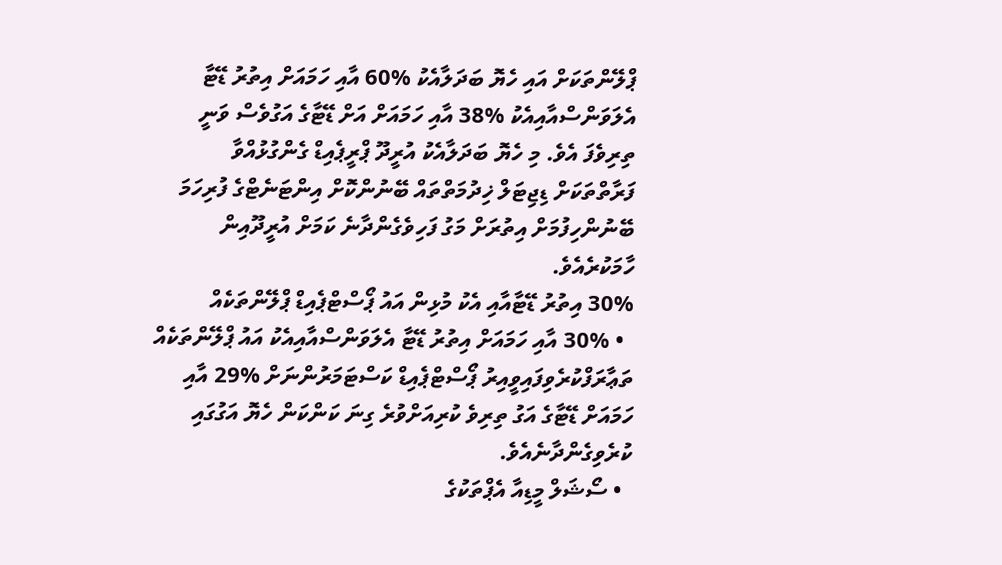ޕްލޭންތަކަށް އައި ހެޔޮ ބަދަލާއެކު %60 އާއި ހަމައަށް އިތުރު ޑޭޓާ އެލަވަންސްއާއިއެކު %38 އާއި ހަމައަށް އަށް ޑޭޓާގެ އަގުވެސް ވަނީ ތިރިވެފަ އެވެ. މި ހެޔޮ ބަދަލާއެކު އުރީދޫ ޕްރީޕެއިޑް ގެންގުޅުއްވާ ފަރާތްތަކަށް ޑިޖިޓަލް ޚިދުމަތްތައް ބޭނުންކޮށް އިންޓަނެޓްގެ ފުރިހަމަ ބޭނުންހިފުމަށް އިތުރަށް މަގު ފަހިވެގެންދާނެ ކަމަށް އުރީދޫއިން ހާމަކުރެއެވެ.
30% އިތުރު ޑޭޓާއާއި އެކު މުޅިން އައު ޕޯސްޓްޕެއިޑް ޕްލޭންތަކެއް
  • 30% އާއި ހަމައަށް އިތުރު ޑޭޓާ އެލަވަންސްއާއިއެކު އައު ޕްލޭންތަކެއް ތަޢާރަފްކުރެވިފައިވީއިރު ޕޯސްޓްޕެއިޑް ކަސްޓަމަރުންނަށް %29 އާއި ހަމައަށް ޑޭޓާގެ އަގު ތިރިވެ ކުރިއަށްވުރެ ގިނަ ކަންކަން ހެޔޮ އަގުގައި ކުރެވިގެންދާނެއެވެ.
  • ސޯޝަލް މީޑިއާ އެޕްތަކުގެ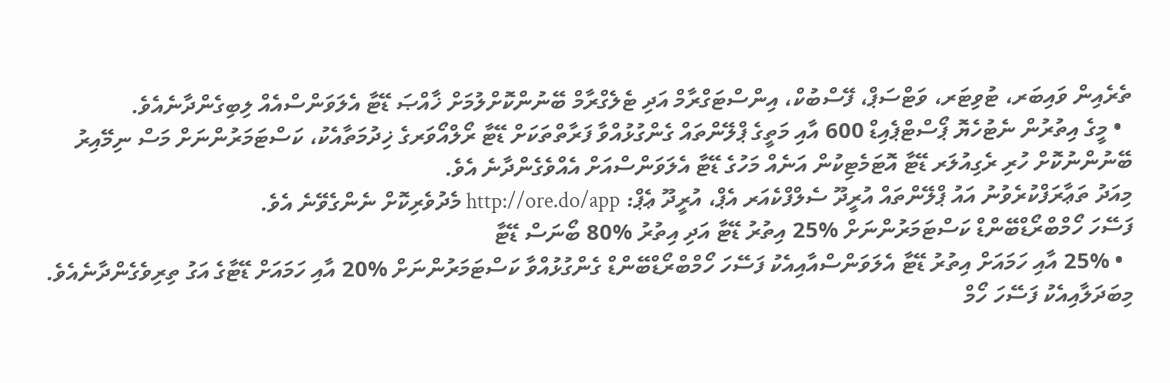ތެރެއިން ވައިބަރ، ޓުވިޓަރ، ވަޓްސަޕް، ފޭސްބުކް، އިންސްޓަގްރާމް އަދި ޓެލެގްރާމް ބޭނުންކޮށްލުމަށް ޚާއްޞަ ޑޭޓާ އެލަވަންސްއެއް ލިބިގެންދާނެއެވެ.
  • މީގެ އިތުރުން ނެޓުހެޔޮ ޕޯސްޓްޕެއިޑް 600 އާއި މަތީގެ ޕްލޭންތައް ގެންގުޅުއްވާ ފަރާތްތަކަށް ޑޭޓާ ރޯލްއޯވަރގެ ޚިދުމަތާއެކު، ކަސްޓަމަރުންނަށް މަސް ނިމޭއިރު ބޭނުންނުކޮށް ހުރި ރެގިއުލަރ ޑޭޓާ އޮޓަމެޓިކުން އަނެއް މަހުގެ ޑޭޓާ އެލަވަންސްއަށް އެއްވެގެންދާނެ އެވެ.
މިއަދު ތަޢާރަފްކުރެވުނު އައު ޕްލޭންތައް އުރީދޫ ސެލްފްކެއަރ އެޕް، އުރީދޫ ޢެޕް: http://ore.do/app މެދުވެރިކޮށް ނެންގެވޭނެ އެވެ.
ފަސޭހަ ހޯމްބްރޯޑްބޭންޑް ކަސްޓަމަރުންނަށް %25 އިތުރު ޑޭޓާ އަދި އިތުރު %80 ބޯނަސް ޑޭޓާ
  • 25% އާއި ހަމައަށް އިތުރު ޑޭޓާ އެލަވަންސްއާއިއެކު ފަސޭހަ ހޯމްބްރޯޑްބޭންޑް ގެންގުޅުއްވާ ކަސްޓަމަރުންނަށް %20 އާއި ހަމައަށް ޑޭޓާގެ އަގު ތިރިވެގެންދާނެއެވެ. މިބަދަލާއިއެކު ފަސޭހަ ހޯމް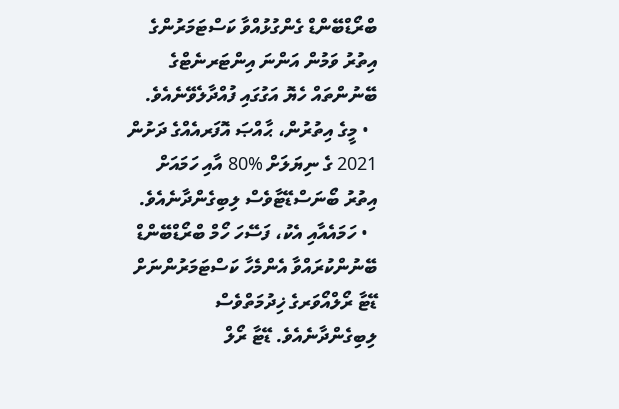ބްރޯޑްބޭންޑް ގެންގުޅުއްވާ ކަސްޓަމަރުންގެ އިތުރު ވަމުން އަންނަ އިންޓަރނެޓްގެ ބޭނުންތައް ހެޔޮ އަގުގައި ފުއްދާލެވޭނެއެވެ.
  • މީގެ އިތުރުން، ޙާއްޞަ އޮފަރއެއްގެ ދަށުން 2021 ގެ ނިޔަލަށް %80 އާއި ހަމައަށް އިތުރު ބޯނަސްޑޭޓާވެސް ލިބިގެންދާނެއެވެ.
  • ހަމައެއާއި އެކު، ފަސޭހަ ހޯމް ބްރޯޑްބޭންޑް ބޭނުންކުރައްވާ އެންމެހާ ކަސްޓަމަރުންނަށް ޑޭޓާ ރޯލްއޯވަރގެ ޚިދުމަތްވެސް ލިބިގެންދާނެއެވެ. ޑޭޓާ ރޯލް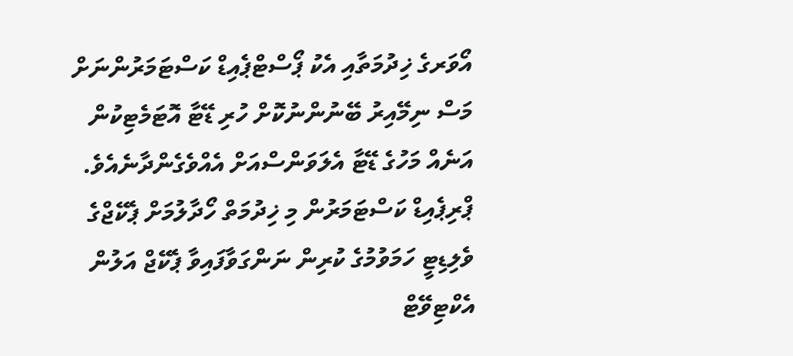އޯވަރގެ ޚިދުމަތާއި އެކު ޕޯސްޓްޕެއިޑް ކަސްޓަމަރުންނަށް މަސް ނިމޭއިރު ބޭނުންނުކޮށް ހުރި ޑޭޓާ އޮޓަމެޓިކުން އަނެއް މަހުގެ ޑޭޓާ އެލަވަންސްއަށް އެއްވެގެންދާނެއެވެ. ޕްރިޕެއިޑް ކަސްޓަމަރުން މި ޚިދުމަތް ހޯދާލުމަށް ޕެކޭޖްގެ ވެލިޑިޓީ ހަމަވުމުގެ ކުރިން ނަންގަވާފައިވާ ޕެކޭޖް އަލުން އެކްޓިވޭޓް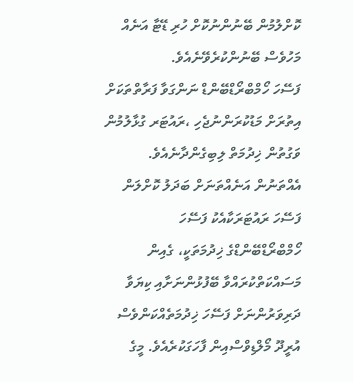ކޮށްލުމުން ބޭނުންނުކޮށް ހުރި ޑޭޓާ އަނެއް މަހުވެސް ބޭނުންކުރެވޭނެއެވެ.
ފަސޭހަ ހޯމްބްރޯޑްބޭންޑް ނަންގަވާ ފަރާތްތަކަށް އިތުރަށް މަޑުކުރަންނުޖެހި ،ރައުޓަރ ގުޅާލުމުން ވަގުތުން ޚިދުމަތް ލިބިގެންދާނެއެވެ. އެއްތަނުން އަނެއްތަނަށް ބަދަލު ކޮށްލަން ފަސޭހަ ރައުޓަރަކާއެކު ފަސޭހަ ހޯމްބްރޯޑްބޭންޑްގެ ޚިދުމަތަކީ، ގެއިން މަސައްކަތްކުރައްވާ ބޭފުޅުންނަށާއި ކިޔަވާ ދަރިވަރުންނަށް ފަސޭހަ ޚިދުމަތެއްކަންވެސް އުރީދޫ މޯލްޑިވްސްއިން ފާހަގަކުރެއެވެ. މީގެ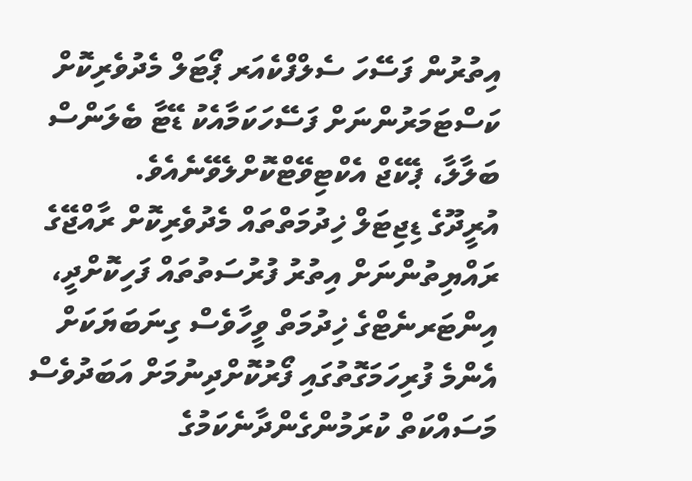އިތުރުން ފަސޭހަ ސެލްފްކެއަރ ޕޯޓަލް މެދުވެރިކޮށް ކަސްޓަމަރުންނަށް ފަސޭހަކަމާއެކު ޑޭޓާ ބެލަންސް ބަލާލާ، ޕެކޭޖް އެކްޓިވޭޓްކޮށްލެވޭނެއެވެ.
އުރީދޫގެ ޑިޖިޓަލް ޚިދުމަތްތައް މެދުވެރިކޮށް ރާއްޖޭގެ ރައްޔިތުންނަށް އިތުރު ފުރުސަތުތައް ފަހިކޮށްދީ، އިންޓަރނެޓްގެ ޚިދުމަތް ވީހާވެސް ގިނަބަޔަކަށް އެންމެ ފުރިހަމަގޮތުގައި ފޯރުކޮށްދިނުމަށް އަބަދުވެސް މަސައްކަތް ކުރަމުންގެންދާނެކަމުގެ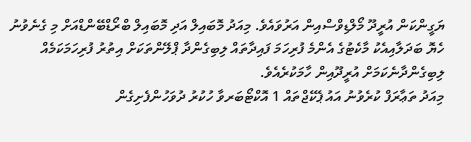ޔަގީންކަން އުރީދޫ މޯލްޑިވްސްއިން އަރުވައެވެ. މިއަދު މޮބައިލް އަދި މޮބައިލް ބްރޯޑްބޭންޑްއަށް މި ގެނެވުނު ހެޔޮ ބަދަލާއިއެކު މާކެޓުގެ އެންމެ ފުރިހަމަ ފައިދާތައް ލިބިގެންދާ ޕްލޭންތަކަށް އިތުރު ފުރިހަމަކަމެއް ލިބިގެންދާނެކަމަށް އުރީދޫއިން ހާމަކުރެއެވެ.
މިއަދު ތަޢާރަފް ކުރެވުނު އައު ޕެކޭޖްތައް 1 އޮކްޓޯބަރވާ ހުކުރު ދުވަހުންފެށިގެން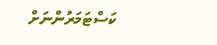ކަސްޓަމަރުންނަށް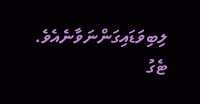ލިބިވަޑައިގަންނަވާނެއެވެ.
ޓެގު